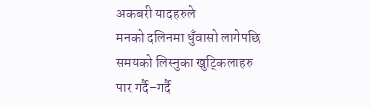अकबरी यादहरुले
मनको दलिनमा धुँवासो लागेपछि
समयको लिस्नुका खुट्किलाहरु
पार गर्दै–गर्दै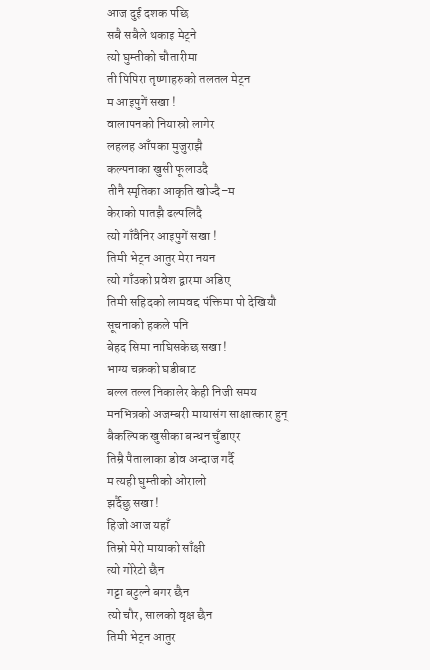आज दुई दशक पछि
सबै सबैले थकाइ मेट्ने
त्यो घुम्तीको चौतारीमा
ती पिपिरा तृष्णाहरुको तलतल मेट्न
म आइपुगें सखा !
वालापनको नियास्रो लागेर
लहलह आँपका मुजुराझै
कल्पनाका खुसी फूलाउदै
तीनै स्मृतिका आकृति खोज्दै–म
केराको पातझै ढल्पलिदै
त्यो गाँवैनिर आइपुगें सखा !
तिमी भेट्न आतुर मेरा नयन
त्यो गाँउको प्रवेश द्वारमा अडिए
तिमी सहिदको लामवद्द पंक्तिमा पो देखियौ
सूचनाको हकले पनि
बेहद सिमा नाघिसकेछ सखा !
भाग्य चक्रको घडीबाट
बल्ल तल्ल निकालेर केही निजी समय
मनभित्रको अजम्बरी मायासंग साक्षात्कार हुन्
बैकल्पिक खुसीका बन्धन चुँडाएर
तिम्रै पैतालाका डोव अन्दाज गर्दै
म त्यही घुम्तीको ओरालो
झर्दैछु सखा !
हिजो आज यहाँ
तिम्रो मेरो मायाको साँक्षी
त्यो गोरेटो छैन
गट्टा बटुल्ने बगर छैन
त्यो चौर, सालको वृक्ष छैन
तिमी भेट्न आतुर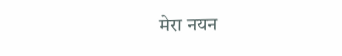मेरा नयन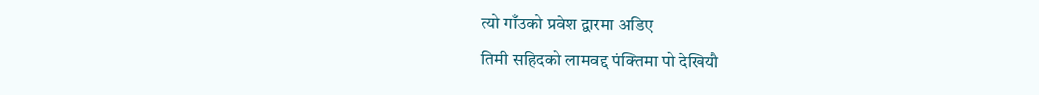त्यो गाँउको प्रवेश द्वारमा अडिए
तिमी सहिदको लामवद्द पंक्तिमा पो देखियौ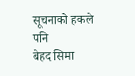सूचनाको हकले पनि
बेहद सिमा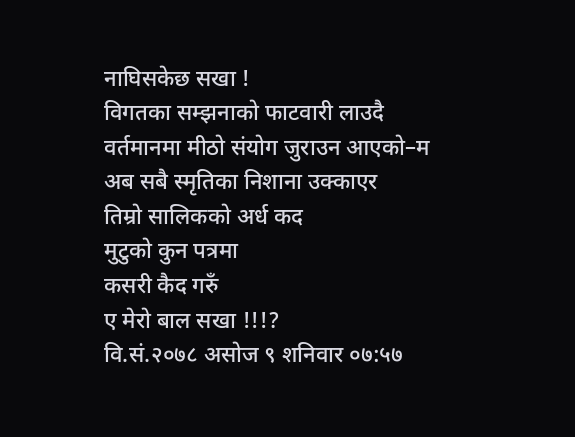नाघिसकेछ सखा !
विगतका सम्झनाको फाटवारी लाउदै
वर्तमानमा मीठो संयोग जुराउन आएको–म
अब सबै स्मृतिका निशाना उक्काएर
तिम्रो सालिकको अर्ध कद
मुटुको कुन पत्रमा
कसरी कैद गरुँ
ए मेरो बाल सखा !!!?
वि.सं.२०७८ असोज ९ शनिवार ०७:५७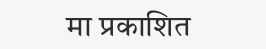मा प्रकाशित